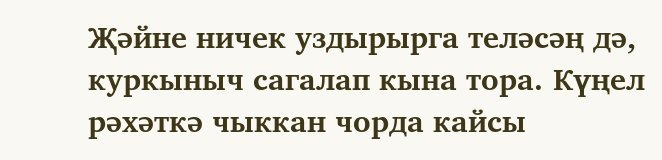Җәйне ничек уздырырга теләсәң дә, куркыныч сагалап кына тора. Күңел рәхәткә чыккан чорда кайсы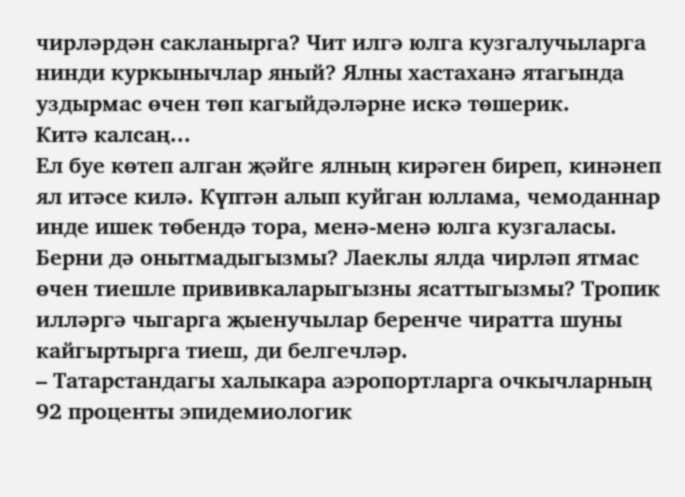чирләрдән сакланырга? Чит илгә юлга кузгалучыларга нинди куркынычлар яный? Ялны хастаханә ятагында уздырмас өчен төп кагыйдәләрне искә төшерик.
Китә калсаң...
Ел буе көтеп алган җәйге ялның кирәген биреп, кинәнеп ял итәсе килә. Күптән алып куйган юллама, чемоданнар инде ишек төбендә тора, менә-менә юлга кузгаласы. Берни дә онытмадыгызмы? Лаеклы ялда чирләп ятмас өчен тиешле прививкаларыгызны ясаттыгызмы? Тропик илләргә чыгарга җыенучылар беренче чиратта шуны кайгыртырга тиеш, ди белгечләр.
– Татарстандагы халыкара аэропортларга очкычларның 92 проценты эпидемиологик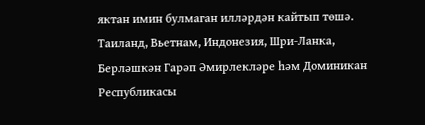яктан имин булмаган илләрдән кайтып төшә. Таиланд, Вьетнам, Индонезия, Шри-Ланка, Берләшкән Гарәп Әмирлекләре һәм Доминикан Республикасы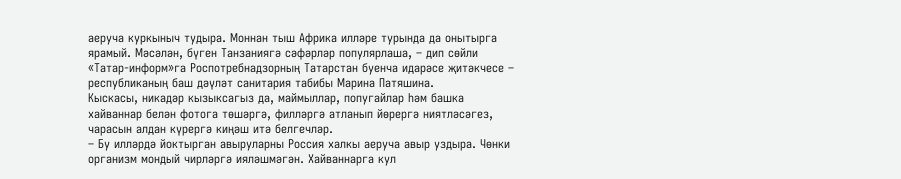аеруча куркыныч тудыра. Моннан тыш Африка илләре турында да онытырга ярамый. Мәсәлән, бүген Танзаниягә сәфәрләр популярлаша, – дип сөйли «Татар-информ»га Роспотребнадзорның Татарстан буенча идарәсе җитәкчесе – республиканың баш дәүләт санитария табибы Марина Патяшина.
Кыскасы, никадәр кызыксагыз да, маймыллар, попугайлар һәм башка хайваннар белән фотога төшәргә, филләргә атланып йөрергә ниятләсәгез, чарасын алдан күрергә киңәш итә белгечләр.
– Бу илләрдә йоктырган авыруларны Россия халкы аеруча авыр уздыра. Чөнки организм мондый чирләргә ияләшмәгән. Хайваннарга кул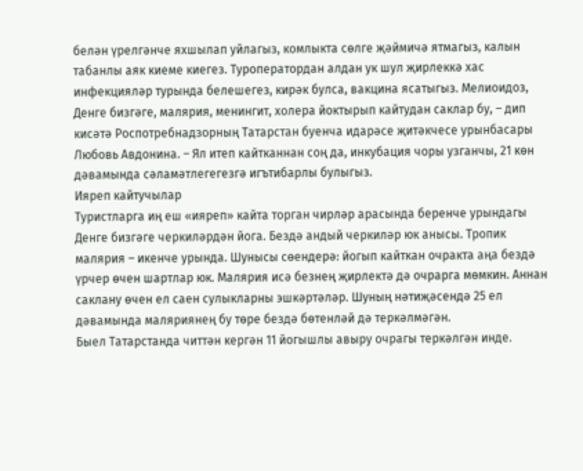белән үрелгәнче яхшылап уйлагыз, комлыкта сөлге җәймичә ятмагыз, калын табанлы аяк киеме киегез. Туроператордан алдан ук шул җирлеккә хас инфекцияләр турында белешегез, кирәк булса, вакцина ясатыгыз. Мелиоидоз, Денге бизгәге, малярия, менингит, холера йоктырып кайтудан саклар бу, – дип кисәтә Роспотребнадзорның Татарстан буенча идарәсе җитәкчесе урынбасары Любовь Авдонина. – Ял итеп кайтканнан соң да, инкубация чоры узганчы, 21 көн дәвамында сәламәтлегегезгә игътибарлы булыгыз.
Ияреп кайтучылар
Туристларга иң еш «ияреп» кайта торган чирләр арасында беренче урындагы Денге бизгәге черкиләрдән йога. Бездә андый черкиләр юк анысы. Тропик малярия – икенче урында. Шунысы сөендерә: йогып кайткан очракта аңа бездә үрчер өчен шартлар юк. Малярия исә безнең җирлектә дә очрарга мөмкин. Аннан саклану өчен ел саен сулыкларны эшкәртәләр. Шуның нәтиҗәсендә 25 ел дәвамында маляриянең бу төре бездә бөтенләй дә теркәлмәгән.
Быел Татарстанда читтән кергән 11 йогышлы авыру очрагы теркәлгән инде.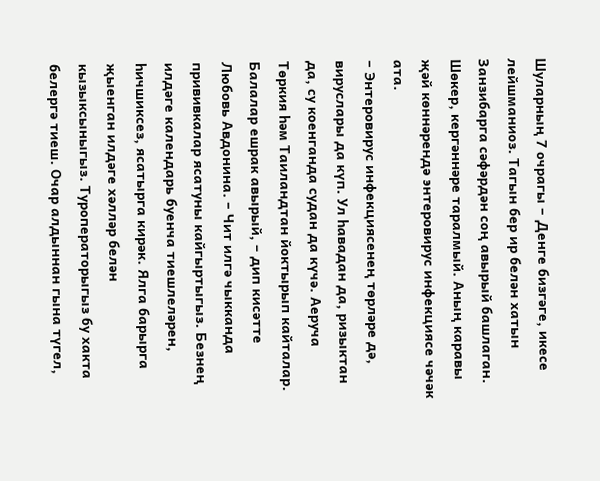Шуларның 7 очрагы – Денге бизгәге, икесе лейшманиоз. Тагын бер ир белән хатын Занзибарга сәфәрдән соң авырый башлаган.
Шөкер, кергәннәре таралмый. Аның каравы җәй көннәрендә энтеровирус инфекциясе чәчәк ата.
– Энтеровирус инфекциясенең төрләре дә, вируслары да күп. Ул һавадан да, ризыктан да, су коенганда судан да күчә. Аеруча Төркия һәм Таиландтан йоктырып кайталар. Балалар ешрак авырый, – дип кисәтте Любовь Авдонина. – Чит илгә чыкканда прививкалар ясатуны кайгыртыгыз. Безнең илдәге календарь буенча тиешлеләрен, һичшиксез, ясатырга кирәк. Ялга барырга җыенган илдәге хәлләр белән кызыксыныгыз. Туроператорыгыз бу хакта белергә тиеш. Очар алдыннан гына түгел,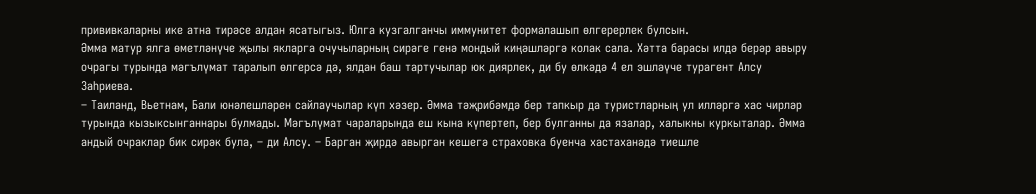прививкаларны ике атна тирәсе алдан ясатыгыз. Юлга кузгалганчы иммунитет формалашып өлгерерлек булсын.
Әмма матур ялга өметләнүче җылы якларга очучыларның сирәге генә мондый киңәшләргә колак сала. Хәтта барасы илдә берәр авыру очрагы турында мәгълүмат таралып өлгерсә дә, ялдан баш тартучылар юк диярлек, ди бу өлкәдә 4 ел эшләүче турагент Алсу Заһриева.
– Таиланд, Вьетнам, Бали юнәлешләрен сайлаучылар күп хәзер. Әмма тәҗрибәмдә бер тапкыр да туристларның ул илләргә хас чирләр турында кызыксынганнары булмады. Мәгълүмат чараларында еш кына күпертеп, бер булганны да язалар, халыкны куркыталар. Әмма андый очраклар бик сирәк була, – ди Алсу. – Барган җирдә авырган кешегә страховка буенча хастаханәдә тиешле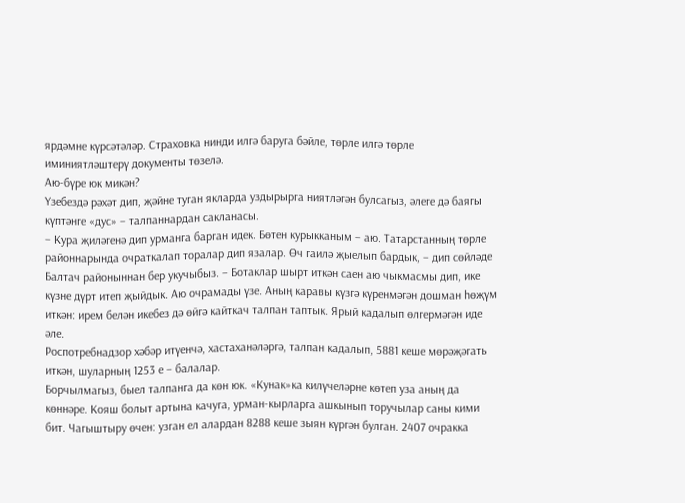ярдәмне күрсәтәләр. Страховка нинди илгә баруга бәйле, төрле илгә төрле иминиятләштерү документы төзелә.
Аю-бүре юк микән?
Үзебездә рәхәт дип, җәйне туган якларда уздырырга ниятләгән булсагыз, әлеге дә баягы күптәнге «дус» – талпаннардан сакланасы.
– Кура җиләгенә дип урманга барган идек. Бөтен курыкканым – аю. Татарстанның төрле районнарында очраткалап торалар дип язалар. Өч гаилә җыелып бардык, – дип сөйләде Балтач районыннан бер укучыбыз. – Ботаклар шырт иткән саен аю чыкмасмы дип, ике күзне дүрт итеп җыйдык. Аю очрамады үзе. Аның каравы күзгә күренмәгән дошман һөҗүм иткән: ирем белән икебез дә өйгә кайткач талпан таптык. Ярый кадалып өлгермәгән иде әле.
Роспотребнадзор хәбәр итүенчә, хастаханәләргә, талпан кадалып, 5881 кеше мөрәҗәгать иткән, шуларның 1253 е – балалар.
Борчылмагыз, быел талпанга да көн юк. «Кунак»ка килүчеләрне көтеп уза аның да көннәре. Кояш болыт артына качуга, урман-кырларга ашкынып торучылар саны кими бит. Чагыштыру өчен: узган ел алардан 8288 кеше зыян күргән булган. 2407 очракка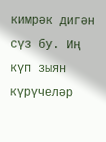кимрәк дигән сүз бу. Иң күп зыян күрүчеләр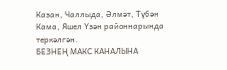Казан, Чаллыда, Әлмәт, Түбән Кама, Яшел Үзән районнарында теркәлгән.
БЕЗНЕҢ МАКС КАНАЛЫНА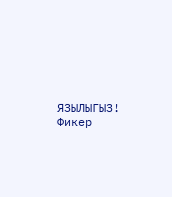ЯЗЫЛЫГЫЗ!
Фикер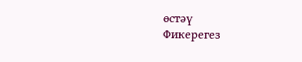өстәү
Фикерегез